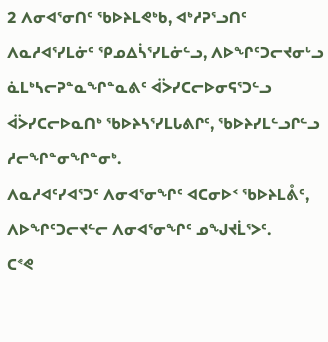2 ᐱᓂᐊᕐᓂᑎᑦ ᖃᐅᔨᒪᕙᒃᑲ, ᐊᒃᓱᕈᕐᓗᑎᑦ ᐱᓇᓱᐊᕐᓯᒪᓃᑦ ᕿᓄᐃᓵᕐᓯᒪᓃᓪᓗ, ᐱᐅᖏᑦᑐᓕᔪᓂᒡᓗ ᓈᒪᒃᓴᓕᕈᓐᓇᖏᓐᓇᕕᑦ ᐋᐴᓯᑕᓕᐅᓂᕋᕐᑐᓪᓗ ᐋᐴᓯᑕᓕᐅᓇᑎᒃ ᖃᐅᔨᓴᕐᓯᒪᒐᕕᒋᑦ, ᖃᐅᔨᓯᒪᓪᓗᒋᓪᓗ ᓱᓕᖏᓐᓂᖏᓐᓂᒃ.
ᐱᓇᓱᐊᑦᓯᐊᕐᑐᑦ ᐱᓂᐊᕐᓂᖏᑦ ᐊᑕᓂᐅᑉ ᖃᐅᔨᒪᕔᑦ, ᐱᐅᖏᑦᑐᓕᔪᓪᓕ ᐱᓂᐊᕐᓂᖏᑦ ᓄᖑᔪᒫᕐᐳᑦ.
ᑕᕝᕙ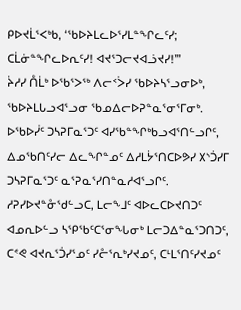ᑭᐅᔪᒫᕐᐸᒃᑲ, ‘ᖃᐅᔨᒪᓚᐅᕐᓯᒪᓐᖏᓚᑦᓯ; ᑕᒫᓃᓐᖏᓚᐅᕆᑦᓯ! ᐊᔪᕐᑐᓕᔪᐊᓘᔪᓯ!’”
ᔩᓱᓯ ᑍᒫᒃ ᐅᖃᕐᐳᖅ ᐱᓕᑉᐴᓯ ᖃᐅᔨᓴᕐᓗᓂᐅᒃ, ᖃᐅᔨᒪᒐᓗᐊᕐᓗᓂ ᖃᓄᐃᓕᐅᕈᓐᓇᕐᓂᕐᒥᓂᒃ.
ᐅᖃᐅᓰᑦ ᑐᓴᕈᒥᓇᕐᑐᑦ ᐊᓯᖃᓐᖏᒃᑲᓗᐊᕐᑎᓪᓗᒋᑦ, ᐃᓄᖃᑎᑦᓯᓕ ᐃᓚᖏᓐᓄᑦ ᐃᓱᒪᔮᕐᑎᑕᐅᕗᓯ ᙭ᔅᑑᓯᒥ ᑐᓴᕈᒥᓇᕐᑐᑦ ᓇᕐᕈᓇᕐᓯᑎᓐᓇᓱᐊᕐᓗᒋᑦ.
ᓱᕈᓯᐅᔪᓐᓁᖁᓪᓗᑕ, ᒪᓕᖕᒧᑦ ᐊᐅᓚᑕᐅᔪᑎᑐᑦ ᐊᓄᕆᐅᓪᓗ ᓴᕿᖃᑦᑕᕐᓂᖓᓂᒃ ᒪᓕᑐᐃᓐᓇᕐᑐᑎᑐᑦ, ᑕᕝᕙ ᐊᔪᕆᕐᑑᓯᕐᓄᑦ ᓯᓔᕐᕆᒃᓯᔪᓄᑦ, ᑕᒻᒪᕐᑎᑦᓯᔪᓄᑦ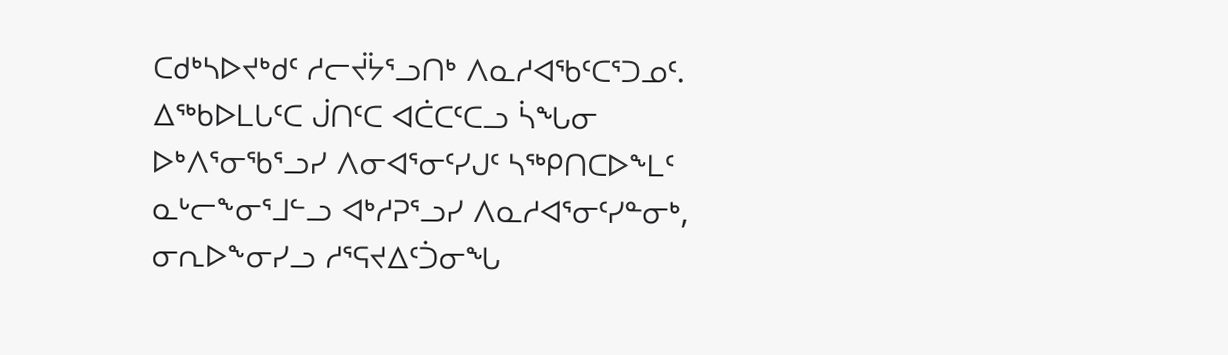ᑕᑯᒃᓴᐅᔪᒃᑯᑦ ᓱᓕᔫᔮᕐᓗᑎᒃ ᐱᓇᓱᐊᖃᑦᑕᕐᑐᓄᑦ.
ᐃᖅᑲᐅᒪᒐᑦᑕ ᒎᑎᑦᑕ ᐊᑖᑕᑦᑕᓗ ᓵᖓᓂ ᐅᒃᐱᕐᓂᖃᕐᓗᓯ ᐱᓂᐊᕐᓂᑦᓯᒍᑦ ᓴᖅᑭᑎᑕᐅᖕᒪᑦ ᓇᒡᓕᖕᓂᕐᒧᓪᓗ ᐊᒃᓱᕈᕐᓗᓯ ᐱᓇᓱᐊᕐᓂᑦᓯᓐᓂᒃ, ᓂᕆᐅᖕᓂᓯᓗ ᓱᕐᕋᔪᐃᑦᑑᓂᖓ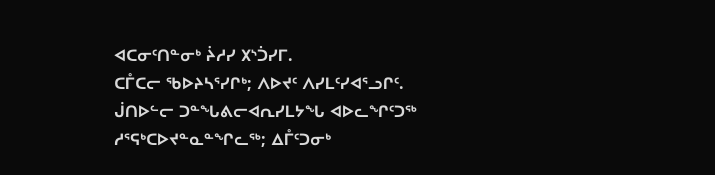ᐊᑕᓂᑦᑎᓐᓂᒃ ᔩᓱᓯ ᙭ᔅᑑᓯᒥ.
ᑕᒤᑕᓕ ᖃᐅᔨᓴᕐᓯᒋᒃ; ᐱᐅᔪᑦ ᐱᓯᒪᑦᓯᐊᕐᓗᒋᑦ.
ᒎᑎᐅᓪᓕ ᑐᓐᖓᕕᓕᐊᕆᓯᒪᔭᖓ ᐊᐅᓚᖏᑦᑐᖅ ᓱᕐᕋᒃᑕᐅᔪᓐᓇᓐᖏᓚᖅ; ᐃᒤᑦᑐᓂᒃ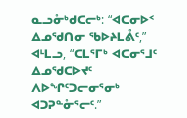ᓇᓗᓁᒃᑯᑕᓕᒃ: “ᐊᑕᓂᐅᑉ ᐃᓄᖁᑎᓂ ᖃᐅᔨᒪᕔᑦ,” ᐊᒻᒪᓗ, “ᑕᒪᕐᒥᒃ ᐊᑕᓂᕐᒧᑦ ᐃᓄᖁᑕᐅᔪᑦ ᐱᐅᖏᑦᑐᓕᓂᕐᓂᒃ ᐊᑐᕈᓐᓁᕐᓕᑦ.”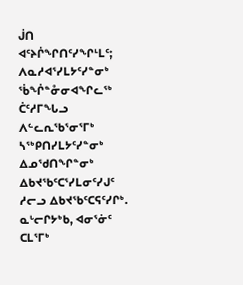ᒎᑎ ᐊᑦᔨᒌᖏᑎᑦᓯᖏᒻᒪᑦ; ᐱᓇᓱᐊᕐᓯᒪᔭᑦᓯᓐᓂᒃ ᖄᖐᓐᓁᓂᐊᖏᓚᖅ ᑖᑦᓱᒥᖓᓗ ᐱᓪᓚᕆᖃᕐᓂᕐᒥᒃ ᓴᖅᑭᑎᓯᒪᔭᑦᓯᓐᓂᒃ ᐃᓄᖁᑎᖏᓐᓂᒃ ᐃᑲᔪᖃᑦᑕᕐᓯᒪᓂᑦᓯᒍᑦ ᓱᓕᓗ ᐃᑲᔪᖃᑦᑕᕋᑦᓯᒋᒃ.
ᓇᒡᓕᒋᔭᒃᑲ, ᐊᓂᕐᓃᑦ ᑕᒪᕐᒥᒃ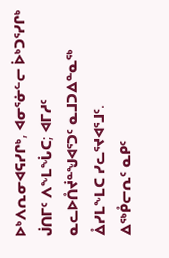ᐅᒃᐱᕆᓂᐊᕋᓯᒋᒃ, ᐊᓂᕐᓃᓪᓕ ᐆᒃᑐᕐᓯᒋᒃ ᒎᑎᒥᑦ ᐱᖕᒪᖔᑕ; ᐊᒥᓱᑦ ᓇᓚᐅᑍᔫᓐᖑᐊᕐᑐᑦ ᓇᒧᑐᐃᓐᓇᖅ ᐂᓯᒪᖕᒪᑕ ᓯᓚᕐᔪᐊᕐᒧᑦ.
ᐃᖅᑬᓕᕆᑦ ᓇᑭᑦ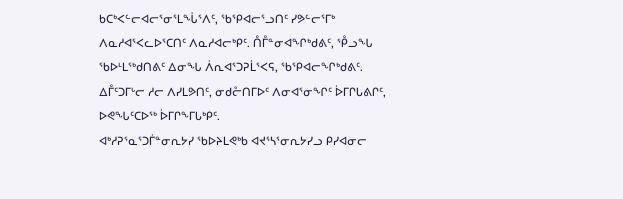ᑲᑕᒃᐸᓪᓕᐊᓕᕐᓂᕐᒪᖔᕐᐱᑦ, ᖃᕿᐊᓕᕐᓗᑎᑦ ᓯᕗᓪᓕᕐᒥᒃ ᐱᓇᓱᐊᕐᐸᓚᐅᕐᑕᑎᑦ ᐱᓇᓱᐊᓕᒃᑭᑦ. ᑍᒤᓐᓂᐊᖏᒃᑯᕕᑦ, ᕾᓗᖓ ᖃᐅᒻᒪᖅᑯᑎᕕᑦ ᐃᓂᖓ ᐲᕆᐊᕐᑐᕈᒫᕐᐸᕋ, ᖃᕿᐊᓕᖏᒃᑯᕕᑦ.
ᐃᒤᑦᑐᒥᒡᓕ ᓱᓕ ᐱᓯᒪᕗᑎᑦ, ᓂᑯᓔᑎᒥᐅᑦ ᐱᓂᐊᕐᓂᖏᑦ ᐆᒥᒋᒐᕕᒋᑦ, ᐅᕙᖓᑦᑕᐅᖅ ᐆᒥᒋᖕᒥᒐᒃᑭᑦ.
ᐊᒃᓱᕈᕐᓇᕐᑐᒦᓐᓂᕆᔭᓯ ᖃᐅᔨᒪᕙᒃᑲ ᐊᔪᕐᓴᕐᓂᕆᔭᓯᓗ ᑭᓯᐊᓂᓕ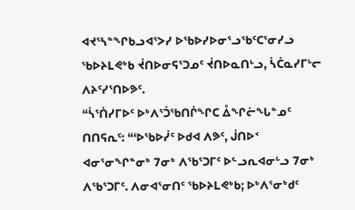ᐊᔪᕐᓴᓐᖏᑲᓗᐊᕐᐳᓯ ᐅᖃᐅᓯᐅᓂᕐᓗᖃᑦᑕᕐᓂᓯᓗ ᖃᐅᔨᒪᕙᒃᑲ ᔫᑎᐅᓂᕋᕐᑐᓄᑦ ᔫᑎᐅᓇᑎᒡᓗ, ᓵᑖᓇᓯᒥᒡᓕ ᐱᔨᑦᓯᕐᑎᐅᕗᑦ.
“ᓵᕐᑏᓯᒥᐅᑦ ᐅᒃᐱᕐᑑᖃᑎᒌᖏᑕ ᐂᖏᓖᖓᓐᓄᑦ ᑎᑎᕋᕆᑦ: “‘ᐅᖃᐅᓰᑦ ᐅᑯᐊ ᐱᕗᑦ, ᒎᑎᐅᑉ ᐊᓂᕐᓂᖏᓐᓂᒃ 7ᓂᒃ ᐱᖃᕐᑐᒥᑦ ᐅᓪᓗᕆᐊᓂᒡᓗ 7ᓂᒃ ᐱᖃᕐᑐᒥᑦ. ᐱᓂᐊᕐᓂᑎᑦ ᖃᐅᔨᒪᕙᒃᑲ; ᐅᒃᐱᕐᓂᒃᑯᑦ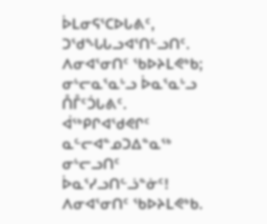ᐆᒪᓂᕋᕐᑕᐅᒐᕕᑦ, ᑐᖁᖓᒐᓗᐊᕐᑎᓪᓗᑎᑦ.
ᐱᓂᐊᕐᓂᑎᑦ ᖃᐅᔨᒪᕙᒃᑲ; ᓂᒡᓕᓇᕐᓇᒡᓗ ᐆᓇᕐᓇᒡᓗ ᑍᒤᑦᑑᒐᕕᑦ. ᐋᖅᑭᒋᐊᖁᕙᒋᑦ ᓇᓪᓕᐊᓐᓄᑐᐃᓐᓇᖅ ᓂᒡᓕᓗᑎᑦ ᐆᓇᕐᓯᓗᑎᓪᓘᓐᓃᑦ!
ᐱᓂᐊᕐᓂᑎᑦ ᖃᐅᔨᒪᕙᒃᑲ.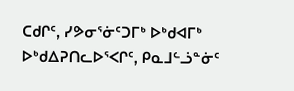ᑕᑯᒋᑦ, ᓯᕗᓂᕐᓃᑦᑐᒥᒃ ᐅᒃᑯᐊᒥᒃ ᐅᒃᑯᐃᕈᑎᓚᐅᕐᐸᒋᑦ, ᑭᓇᒧᓪᓘᓐᓃᑦ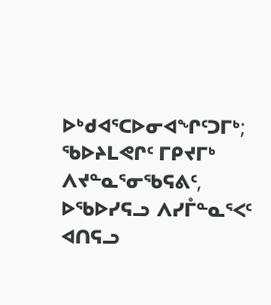ᐅᒃᑯᐊᕐᑕᐅᓂᐊᖏᑦᑐᒥᒃ; ᖃᐅᔨᒪᕙᒋᑦ ᒥᑭᔪᒥᒃ ᐱᔪᓐᓇᕐᓂᖃᕋᕕᑦ, ᐅᖃᐅᓯᕋᓗ ᐱᓯᒤᓐᓇᕐᐸᑦ ᐊᑎᕋᓗ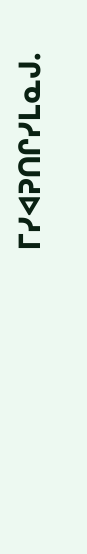ᒥᓯᐊᕈᑎᒋᓯᒪᓇᒍ.